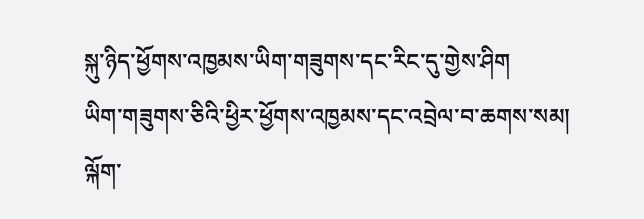སྐུ་ཉིད་ཕྱོགས་འཁྱམས་ཡིག་གཟུགས་དང་རིང་དུ་གྱེས་ཤིག
ཡིག་གཟུགས་ཅིའི་ཕྱིར་ཕྱོགས་འཁྱམས་དང་འབྲེལ་བ་ཆགས་སམ། ལྐོག་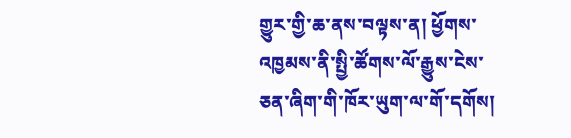གྱུར་གྱི་ཆ་ནས་བལྟས་ན། ཕྱོགས་འཁྱམས་ནི་སྤྱི་ཚོགས་ལོ་རྒྱུས་ངེས་ཅན་ཞིག་གི་ཁོར་ཡུག་ལ་གོ་དགོས།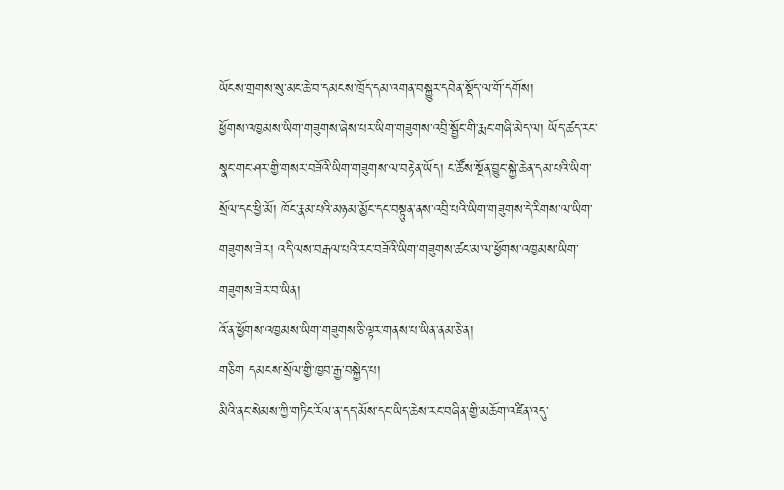ཡོངས་གྲགས་སུ་མང་ཆེ་བ་དམངས་ཁྲོད་དམ་འགན་བསྐྱུར་དབེན་སྡོད་ལ་གོ་དགོས།
ཕྱོགས་འཁྱམས་ཡིག་གཟུགས་ཞེས་པར་ཡིག་གཟུགས་འབྲི་སྦྱོང་གི་རྨང་གཞི་མེད་ལ། ཡོད་ཚད་རང་སྣང་གང་ཤར་གྱི་གསར་བཟོའི་ཡིག་གཟུགས་ལ་བརྟེན་ཡོད། ང་ཚོས་སྔོན་བྱུང་སྐྱེ་ཆེན་དམ་པའི་ཡིག་སྲོལ་དང་ཕྱི་མོ། ཁོང་རྣམ་པའི་མཉམ་མྱོང་དང་བསྟུན་ནས་འབྲི་པའི་ཡིག་གཟུགས་དེ་རིགས་ལ་ཡིག་གཟུགས་ཟེར། འདི་ལས་བརྒལ་པའི་རང་བཟོའི་ཡིག་གཟུགས་ཚང་མ་ལ་ཕྱོགས་འཁྱམས་ཡིག་གཟུགས་ཟེར་བ་ཡིན།
འོ་ན་ཕྱོགས་འཁྱམས་ཡིག་གཟུགས་ཅི་ལྟར་གནས་པ་ཡིན་ནམ་ཅེ་ན།
གཅིག དམངས་སྲོལ་གྱི་ཁྱབ་རྒྱ་བསྐྱེད་པ།
མིའི་ནང་སེམས་ཀྱི་གཏིང་རོལ་ན་དད་མོས་དང་ཡིད་ཆེས་རང་བཞིན་གྱི་མཆོག་འཛིན་འདུ་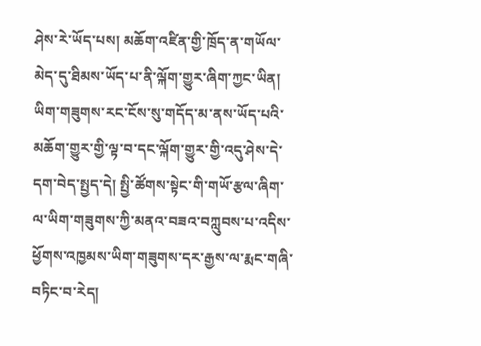ཤེས་རེ་ཡོད་པས། མཆོག་འཛིན་གྱི་ཁྲོད་ན་གཡོལ་མེད་དུ་ཐིམས་ཡོད་པ་ནི་ལྐོག་གྱུར་ཞིག་ཀྱང་ཡིན། ཡིག་གཟུགས་རང་ངོས་སུ་གདོད་མ་ནས་ཡོད་པའི་མཆོག་གྱུར་གྱི་ལྟ་བ་དང་ལྐོག་གྱུར་གྱི་འདུ་ཤེས་དེ་དག་བེད་སྤྱད་དེ། སྤྱི་ཚོགས་སྟེང་གི་གཡོ་རྩལ་ཞིག་ལ་ཡིག་གཟུགས་ཀྱི་མནའ་བཟའ་བཀླུབས་པ་འདིས་ཕྱོགས་འཁྱམས་ཡིག་གཟུགས་དར་རྒྱས་ལ་རྨང་གཞི་བཏིང་བ་རེད།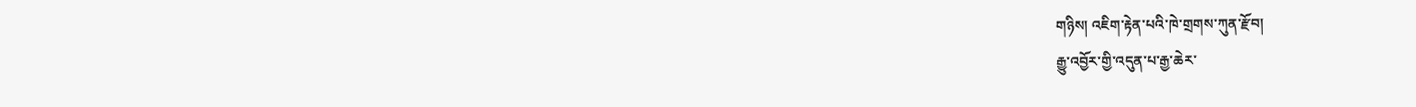གཉིས། འཇིག་རྟེན་པའི་ཁེ་གྲགས་ཀུན་རྫོབ།
རྒྱུ་འབྱོར་གྱི་འདུན་པ་རྒྱ་ཆེར་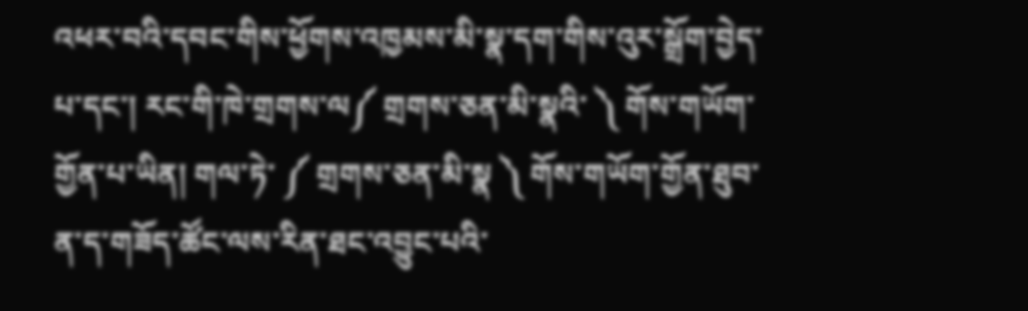འཕར་བའི་དབང་གིས་ཕྱོགས་འཁྱམས་མི་སྣ་དག་གིས་འུར་སྒྲོག་བྱེད་པ་དང་། རང་གི་ཁེ་གྲགས་ལ༼ གྲགས་ཅན་མི་སྣའི་ ༽ གོས་གཡོག་གྱོན་པ་ཡིན། གལ་ཏེ་ ༼ གྲགས་ཅན་མི་སྣ ༽ གོས་གཡོག་གྱོན་ཐུབ་ན་ད་གཟོད་ཚོང་ལས་རིན་ཐང་འབྱུང་པའི་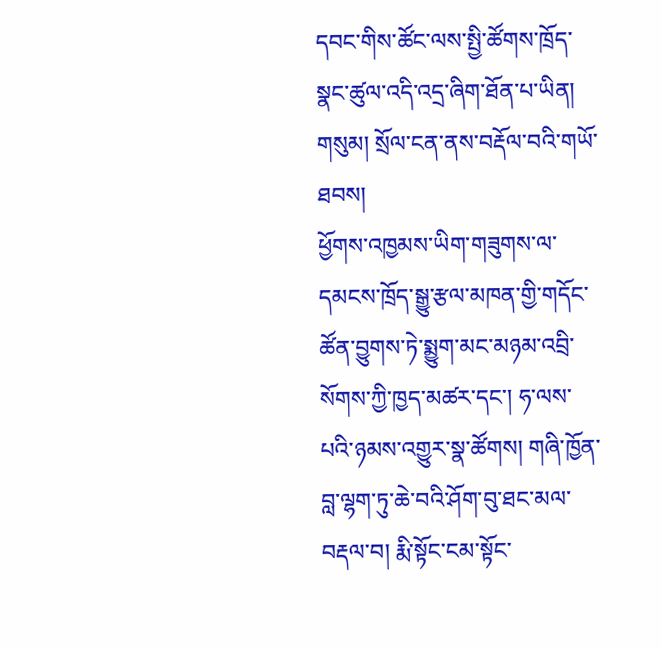དབང་གིས་ཚོང་ལས་སྤྱི་ཚོགས་ཁྲོད་སྣང་ཚུལ་འདི་འདྲ་ཞིག་ཐོན་པ་ཡིན།
གསུམ། སྲོལ་ངན་ནས་བརྡོལ་བའི་གཡོ་ཐབས།
ཕྱོགས་འཁྱམས་ཡིག་གཟུགས་ལ་དམངས་ཁྲོད་སྒྱུ་རྩལ་མཁན་གྱི་གདོང་ཚོན་བྱུགས་ཏེ་སྨྱུག་མང་མཉམ་འབྲི་སོགས་ཀྱི་ཁྱད་མཚར་དང་། ཧ་ལས་པའི་ཉམས་འགྱུར་སྣ་ཚོགས། གཞི་ཁྱོན་བླ་ལྷག་ཏུ་ཆེ་བའི་ཤོག་བུ་ཐང་མལ་བརྡལ་བ། རྨི་སྟོང་ངམ་སྟོང་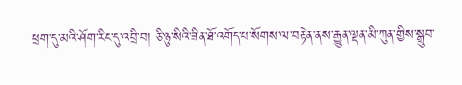ཕྲག་དུ་མའི་ཤོག་རིང་དུ་འབྲི་བ། ཅི་ཉུ་སིའི་ཟིན་ཐོ་འགོད་པ་སོགས་ལ་བརྟེན་ནས་རྒྱུན་ལྡན་མི་ཀུན་གྱིས་སྒྲུབ་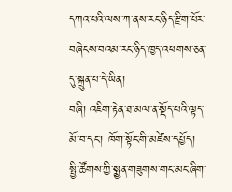དཀའ་པའི་ལས་ཀ་ནས་རང་ཉིད་རྫིག་པོར་བཞེངས་བའམ་རང་ཉིད་ཁྱད་འཕགས་ཅན་དུ་སྐྲུན་པ་དེ་ཡིན།
བཞི། འཇིག་རྟེན་ཐ་མལ་ན་སྡོད་པའི་ལྟད་མོ་བ་དང་། ཁོག་སྟོང་གི་མཛེས་དཔྱོད།
སྤྱི་ཚོགས་ཀྱི་སྨྱན་གཟུགས་གང་མང་ཞིག་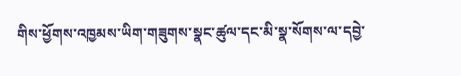གིས་ཕྱོགས་འཁྱམས་ཡིག་གཟུགས་སྣང་ཚུལ་དང་མི་སྣ་སོགས་ལ་དབྱེ་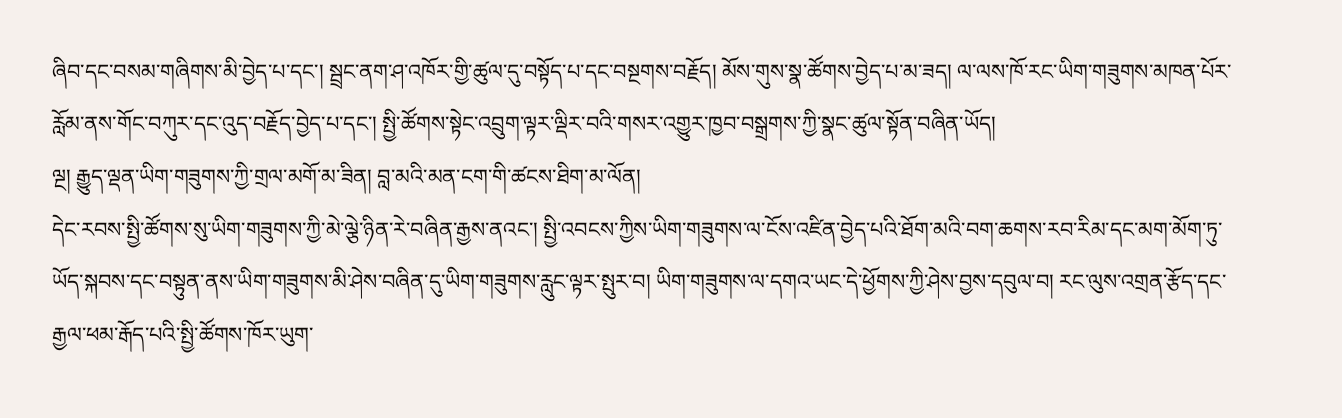ཞིབ་དང་བསམ་གཞིགས་མི་བྱེད་པ་དང་། སྦྲང་ནག་ཤ་འཁོར་གྱི་ཚུལ་དུ་བསྟོད་པ་དང་བསྔགས་བརྗོད། མོས་གུས་སྣ་ཚོགས་བྱེད་པ་མ་ཟད། ལ་ལས་ཁོ་རང་ཡིག་གཟུགས་མཁན་པོར་རློམ་ནས་གོང་བཀུར་དང་འུད་བརྗོད་བྱེད་པ་དང་། སྤྱི་ཚོགས་སྟེང་འབྲུག་ལྟར་ལྡིར་བའི་གསར་འགྱུར་ཁྱབ་བསྒྲགས་ཀྱི་སྣང་ཚུལ་སྟོན་བཞིན་ཡོད།
ལྔ། རྒྱུད་ལྡན་ཡིག་གཟུགས་ཀྱི་གྲལ་མགོ་མ་ཟིན། བླ་མའི་མན་ངག་གི་ཚངས་ཐིག་མ་ལོན།
དེང་རབས་སྤྱི་ཚོགས་སུ་ཡིག་གཟུགས་ཀྱི་མེ་ལྕེ་ཉིན་རེ་བཞིན་རྒྱས་ནའང་། སྤྱི་འབངས་ཀྱིས་ཡིག་གཟུགས་ལ་ངོས་འཛིན་བྱེད་པའི་ཐོག་མའི་བག་ཆགས་རབ་རིམ་དང་མག་མོག་ཏུ་ཡོད་སྐབས་དང་བསྟུན་ནས་ཡིག་གཟུགས་མི་ཤེས་བཞིན་དུ་ཡིག་གཟུགས་རླུང་ལྟར་སྤུར་བ། ཡིག་གཟུགས་ལ་དགའ་ཡང་དེ་ཕྱོགས་ཀྱི་ཤེས་བྱས་དབུལ་བ། རང་ལུས་འགྲན་རྩོད་དང་རྒྱལ་ཕམ་རྒོད་པའི་སྤྱི་ཚོགས་ཁོར་ཡུག་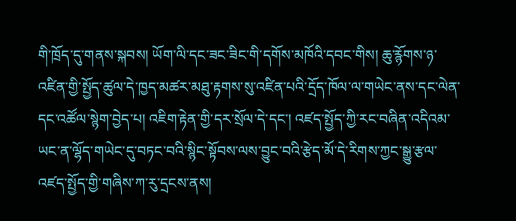གི་ཁྲོད་དུ་གནས་སྐབས། ཡོག་ལི་དང་ཟང་ཟིང་གི་དགོས་མཁོའི་དབང་གིས། ཆུ་རྙོགས་ཉ་འཛིན་གྱི་སྤྱོད་ཚུལ་དེ་ཁྱད་མཚར་མཐུ་རྟགས་སུ་འཛིན་པའི་དྲོད་ཁོལ་ལ་གཡེང་ནས་དང་ལེན་དང་འཚོལ་སྙེག་བྱེད་པ། འཇིག་རྟེན་གྱི་དར་སྲོལ་དེ་དང་། འཛད་སྤྱོད་ཀྱི་རང་བཞིན་འདིའམ་ཡང་ན་ལྷོད་གཡེང་དུ་བཏང་བའི་སྙིང་སྟོབས་ལས་བྱུང་བའི་རྩེད་མོ་དེ་རིགས་ཀྱང་སྒྱུ་རྩལ་འཛད་སྤྱོད་གྱི་གཞིས་ཀ་རུ་དྲངས་ནས།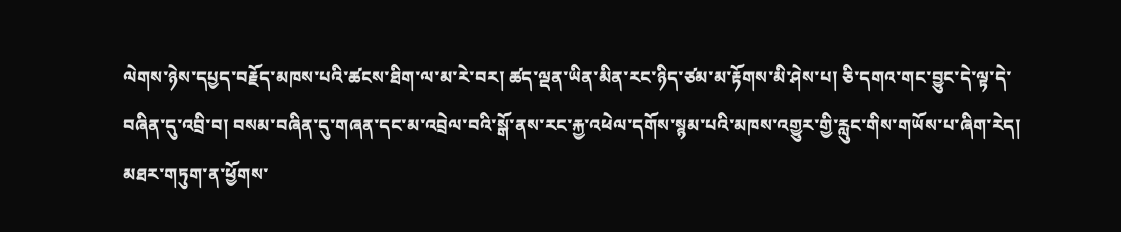ལེགས་ཉེས་དཔྱད་བརྗོད་མཁས་པའི་ཚངས་ཐིག་ལ་མ་རེ་བར། ཚད་ལྡན་ཡིན་མིན་རང་ཉིད་ཙམ་མ་རྟོགས་མི་ཤེས་པ། ཅི་དགའ་གང་བྱུང་དེ་ལྟ་དེ་བཞིན་དུ་འབྲི་བ། བསམ་བཞིན་དུ་གཞན་དང་མ་འབྲེལ་བའི་སྒོ་ནས་རང་རྐྱ་འཕེལ་དགོས་སྙམ་པའི་མཁས་འགྱུར་གྱི་རླུང་གིས་གཡོས་པ་ཞིག་རེད།
མཐར་གཏུག་ན་ཕྱོགས་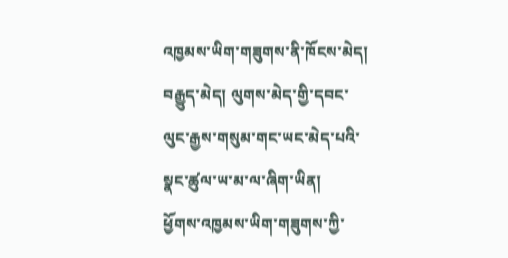འཁྱམས་ཡིག་གཟུགས་ནི་ཁོངས་མེད། བརྒྱུད་མེད། ལུགས་མེད་གྱི་དབང་ལུང་རྒྱས་གསུམ་གང་ཡང་མེད་པའི་སྣང་ཚུལ་ཡ་མ་ལ་ཞིག་ཡིན།
ཕྱོགས་འཁྱམས་ཡིག་གཟུགས་ཀྱི་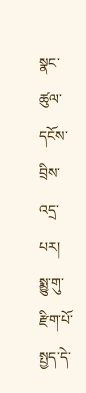སྣང་ཚུལ་དངོས་བྲིས་འདྲ་པར།
སྨྱུ་གུ་རྫིག་པོ་སྤྱད་དེ་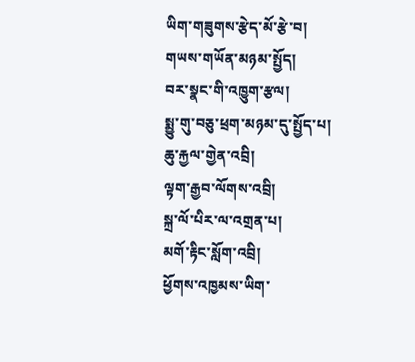ཡིག་གཟུགས་རྩེད་མོ་རྩེ་བ།
གཡས་གཡོན་མཉམ་སྤྱོད།
བར་སྣང་གི་འཁྱུག་རྩལ།
སྨྱུ་གུ་བཅུ་ཕྲག་མཉམ་དུ་སྤྱོད་པ།
ཆུ་རྐྱལ་གྱེན་འབྲི།
ལྟག་རྒྱབ་ལོགས་འབྲི།
སྐྲ་ལོ་པིར་ལ་འགྲན་པ།
མགོ་རྟིང་སློག་འབྲི།
ཕྱོགས་འཁྱམས་ཡིག་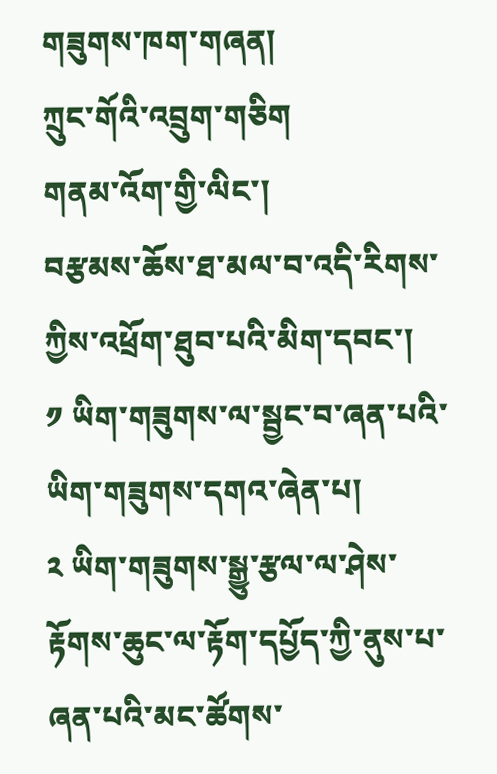གཟུགས་ཁག་གཞན།
ཀྲུང་གོའི་འབྲུག་གཅིག
གནམ་འོག་གྱི་ལིང་།
བརྩམས་ཆོས་ཐ་མལ་བ་འདི་རིགས་ཀྱིས་འཕྲོག་ཐུབ་པའི་མིག་དབང་།
༡ ཡིག་གཟུགས་ལ་སྦྱང་བ་ཞན་པའི་ཡིག་གཟུགས་དགའ་ཞེན་པ།
༢ ཡིག་གཟུགས་སྒྱུ་རྩལ་ལ་ཤེས་རྟོགས་ཆུང་ལ་རྟོག་དཔྱོད་ཀྱི་ནུས་པ་ཞན་པའི་མང་ཚོགས་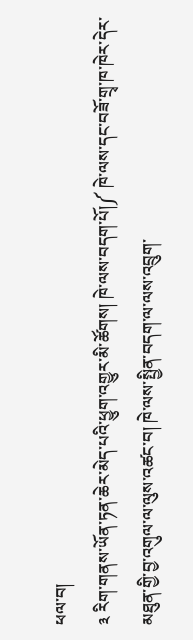ཕལ་བ།
༣ རིག་གནས་ཡོན་ཏན་ཆེར་མེད་པའི་ཕྱུག་འགྱུར་མི་ཚོགས། ཁེ་ལས་བདག་པོ།༼ ཁེ་ལས་དང་བཟོ་གྲྭ་ཁ་ཁེར་དེར་མཐུན་གྱི་བྱ་འགུལ་ལ་ལུས་འཚང་བ། ཁེ་ལས་སྤྱིན་བདག་ལ་ལས་འབྲུག་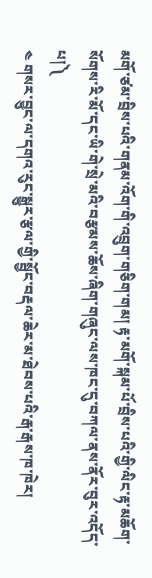མགོ་ཙམ་བྲིས་པའི་གནམ་འོག་གི་འབྲུག་གཅིག་གམ། རྟ་མགོ་སྐམ་པོ་བྲིས་པའི་གྱི་ལིང་རྟ་མཆོག་སོགས་རི་མོ་དང་ཡི་གེ་སྲེ་མའི་བརྩམས་ཆོས་ཞིག་གཞུང་ལས་ཁང་དུ་བཀལ་ནས་ནོར་བུར་འདོད་པ།༽
༤ གསར་བྱུང་ལ་དགའ་རུང་སྒྱུར་རྩལ་གྱི་སྦྱོང་བརྡལ་ཆེར་མ་ཐེབས་པའི་རྒ་རྒས་ཁ་ཁེར།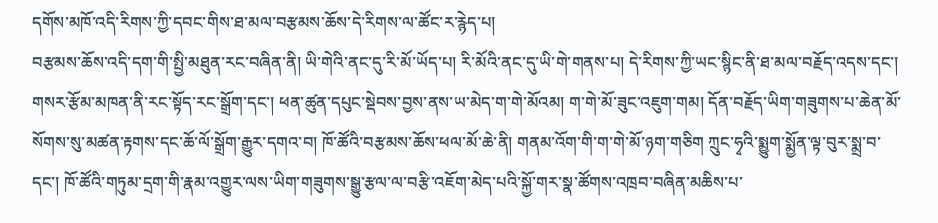དགོས་མཁོ་འདི་རིགས་ཀྱི་དབང་གིས་ཐ་མལ་བརྩམས་ཆོས་དེ་རིགས་ལ་ཚོང་ར་རྙེད་པ།
བརྩམས་ཆོས་འདི་དག་གི་སྤྱི་མཐུན་རང་བཞིན་ནི། ཡི་གེའི་ནང་དུ་རི་མོ་ཡོད་པ། རི་མོའི་ནང་དུ་ཡི་གེ་གནས་པ། དེ་རིགས་ཀྱི་ཡང་སྙིང་ནི་ཐ་མལ་བརྗོད་འདས་དང་། གསར་རྩོམ་མཁན་ནི་རང་སྟོད་རང་སྒྲོག་དང་། ཕན་ཚུན་དཔུང་སྡེབས་བྱས་ནས་ཡ་མེད་ག་གེ་མོའམ། ག་གེ་མོ་ཟུང་འཇུག་གམ། དོན་བརྗོད་ཡིག་གཟུགས་པ་ཆེན་མོ་སོགས་སུ་མཚན་རྟགས་དང་ཆོ་ལོ་སྒྲོག་རྒྱུར་དགའ་བ། ཁོ་ཚོའི་བརྩམས་ཆོས་ཕལ་མོ་ཆེ་ནི། གནམ་འོག་གི་ག་གེ་མོ་ཉག་གཅིག ཀྲུང་ཧྭའི་སྨྱུག་སྨྱོན་ལྟ་བུར་སྨྲ་བ་དང་། ཁོ་ཚོའི་གཏུམ་དྲག་གི་རྣམ་འགྱུར་ལས་ཡིག་གཟུགས་སྒྱུ་རྩལ་ལ་བརྩི་འཇོག་མེད་པའི་སྐྱོ་གར་སྣ་ཚོགས་འཁྲབ་བཞིན་མཆིས་པ་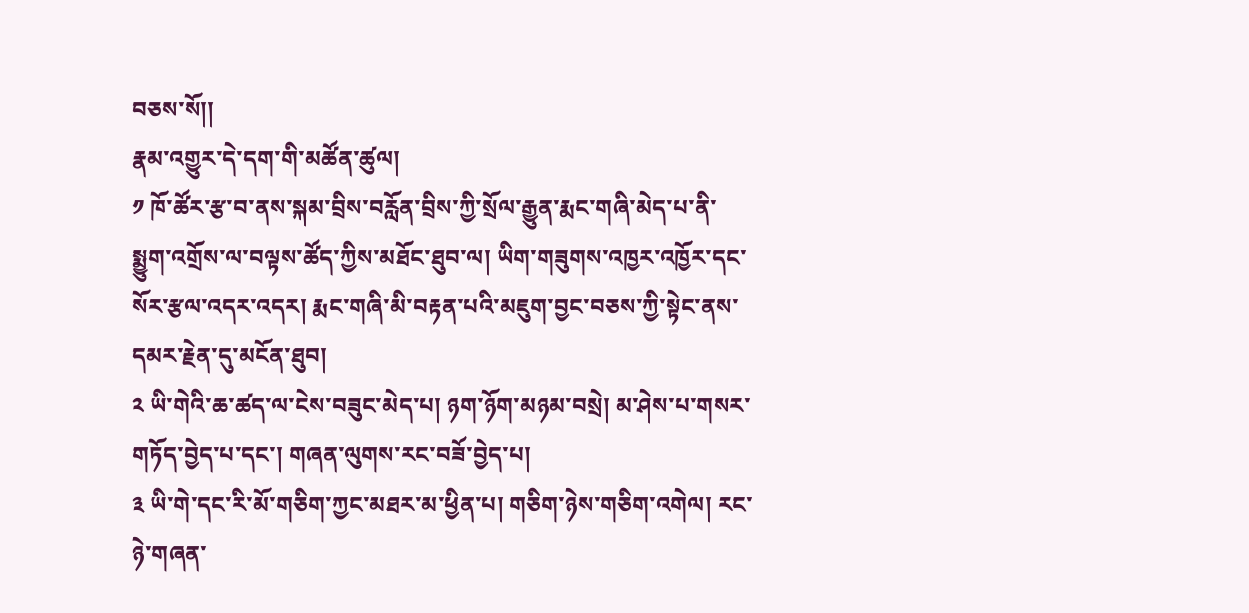བཅས་སོ།།
རྣམ་འགྱུར་དེ་དག་གི་མཚོན་ཚུལ།
༡ ཁོ་ཚོར་རྩ་བ་ནས་སྐམ་བྲིས་བརློན་བྲིས་ཀྱི་སྲོལ་རྒྱུན་རྨང་གཞི་མེད་པ་ནི་སྨྱུག་འགྲོས་ལ་བལྟས་ཚོད་ཀྱིས་མཐོང་ཐུབ་ལ། ཡིག་གཟུགས་འཁྱར་འཁྱོར་དང་སོར་རྩལ་འདར་འདར། རྨང་གཞི་མི་བརྟན་པའི་མཇུག་བྱང་བཅས་ཀྱི་སྟེང་ནས་དམར་རྗེན་དུ་མངོན་ཐུབ།
༢ ཡི་གེའི་ཆ་ཚད་ལ་ངེས་བཟུང་མེད་པ། ཉག་ཉོག་མཉམ་བསྲེ། མ་ཤེས་པ་གསར་གཏོད་བྱེད་པ་དང་། གཞན་ལུགས་རང་བཟོ་བྱེད་པ།
༣ ཡི་གེ་དང་རི་མོ་གཅིག་ཀྱང་མཐར་མ་ཕྱིན་པ། གཅིག་ཉེས་གཅིག་འགེལ། རང་ཉེ་གཞན་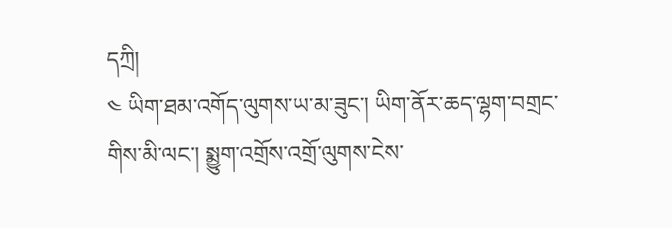དཀྲི།
༤ ཡིག་ཐམ་འགོད་ལུགས་ཡ་མ་ཟུང་། ཡིག་ནོར་ཆད་ལྷག་བགྲང་གིས་མི་ལང་། སྨྱུག་འགྲོས་འགྲོ་ལུགས་ངེས་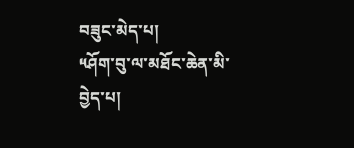བཟུང་མེད་པ།
༥ཤོག་བུ་ལ་མཐོང་ཆེན་མི་བྱེད་པ།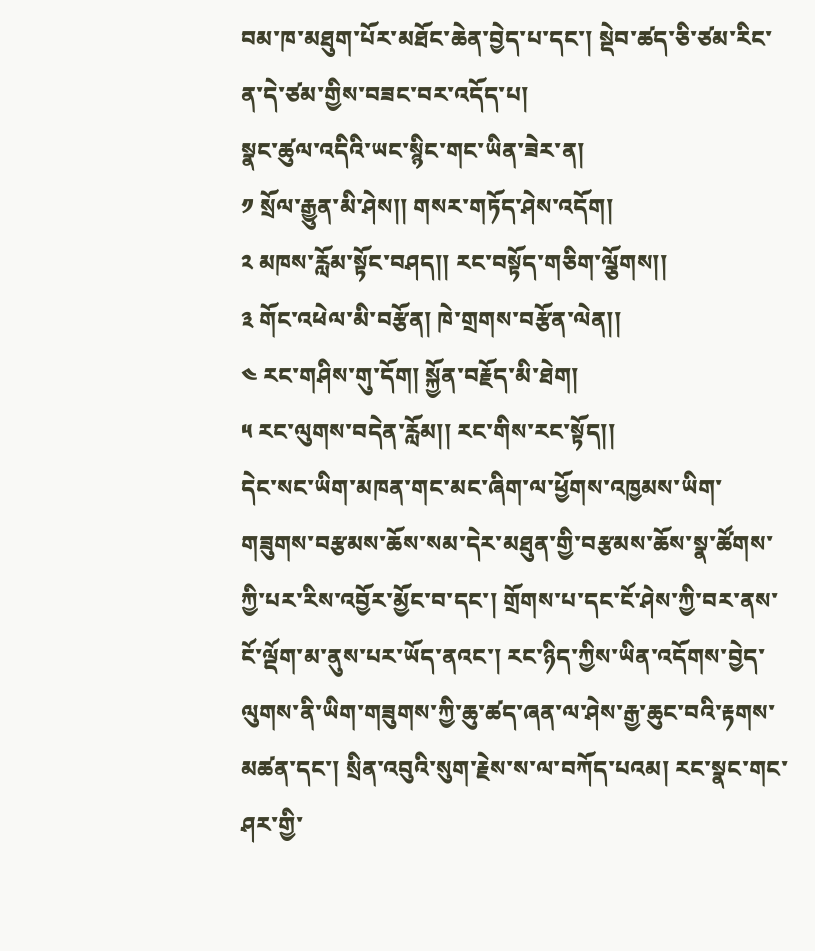བམ་ཁ་མཐུག་པོར་མཐོང་ཆེན་བྱེད་པ་དང་། སྡེབ་ཚད་ཅི་ཙམ་རིང་ན་དེ་ཙམ་གྱིས་བཟང་བར་འདོད་པ།
སྣང་ཚུལ་འདིའི་ཡང་སྙིང་གང་ཡིན་ཟེར་ན།
༡ སྲོལ་རྒྱུན་མི་ཤེས།། གསར་གཏོད་ཤེས་འདོག།
༢ མཁས་རློམ་སྟོང་བཤད།། རང་བསྟོད་གཅིག་ལྕོགས།།
༣ གོང་འཕེལ་མི་བརྩོན། ཁེ་གྲགས་བརྩོན་ལེན།།
༤ རང་གཤིས་གུ་དོག། སྐྱོན་བརྗོད་མི་ཐེག།
༥ རང་ལུགས་བདེན་རློམ།། རང་གིས་རང་སྟོད།།
དེང་སང་ཡིག་མཁན་གང་མང་ཞིག་ལ་ཕྱོགས་འཁྱམས་ཡིག་གཟུགས་བརྩམས་ཆོས་སམ་དེར་མཐུན་གྱི་བརྩམས་ཆོས་སྣ་ཚོགས་ཀྱི་པར་རིས་འབྱོར་མྱོང་བ་དང་། གྲོགས་པ་དང་ངོ་ཤེས་ཀྱི་བར་ནས་ངོ་ལྡོག་མ་ནུས་པར་ཡོད་ནའང་། རང་ཉིད་ཀྱིས་ཡིན་འདོགས་བྱེད་ལུགས་ནི་ཡིག་གཟུགས་ཀྱི་ཆུ་ཚད་ཞན་ལ་ཤེས་རྒྱ་ཆུང་བའི་རྟགས་མཚན་དང་། སྲིན་འབུའི་སུག་རྗེས་ས་ལ་བཀོད་པའམ། རང་སྣང་གང་ཤར་གྱི་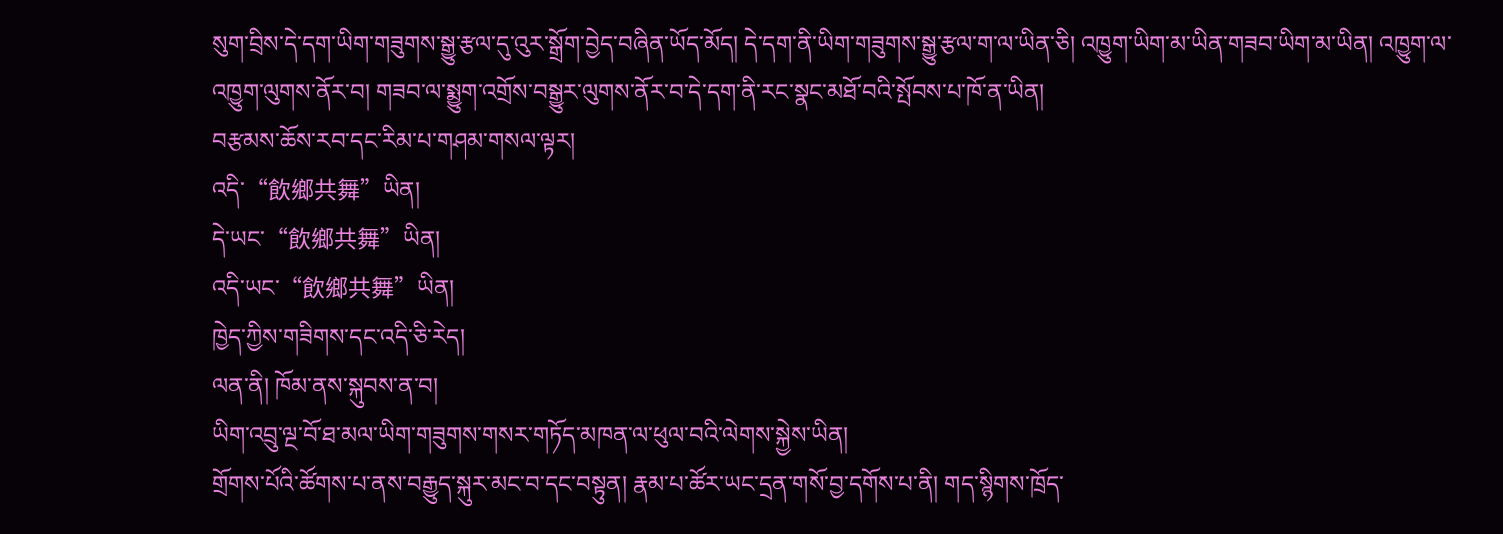སུག་བྲིས་དེ་དག་ཡིག་གཟུགས་སྒྱུ་རྩལ་དུ་འུར་སྒྲོག་བྱེད་བཞིན་ཡོད་མོད། དེ་དག་ནི་ཡིག་གཟུགས་སྒྱུ་རྩལ་ག་ལ་ཡིན་ཅི། འཁྱུག་ཡིག་མ་ཡིན་གཟབ་ཡིག་མ་ཡིན། འཁྱུག་ལ་འཁྱུག་ལུགས་ནོར་བ། གཟབ་ལ་སྨྱུག་འགྲོས་བསྒྱུར་ལུགས་ནོར་བ་དེ་དག་ནི་རང་སྣང་མཐོ་བའི་སྤོབས་པ་ཁོ་ན་ཡིན།
བརྩམས་ཆོས་རབ་དང་རིམ་པ་གཤམ་གསལ་ལྟར།
འདི་“飲鄉共舞”ཡིན།
དེ་ཡང་“飲鄉共舞”ཡིན།
འདི་ཡང་“飲鄉共舞”ཡིན།
ཁྱེད་ཀྱིས་གཟིགས་དང་འདི་ཅི་རེད།
ལན་ནི། ཁོམ་ནས་སྐུབས་ན་བ།
ཡིག་འབྲུ་ལྔ་བོ་ཐ་མལ་ཡིག་གཟུགས་གསར་གཏོད་མཁན་ལ་ཕུལ་བའི་ལེགས་སྐྱེས་ཡིན།
གྲོགས་པོའི་ཚོགས་པ་ནས་བརྒྱུད་སྐུར་མང་བ་དང་བསྟུན། རྣམ་པ་ཚོར་ཡང་དྲན་གསོ་བྱ་དགོས་པ་ནི། གད་སྙིགས་ཁྲོད་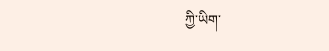ཀྱི་ཡིག་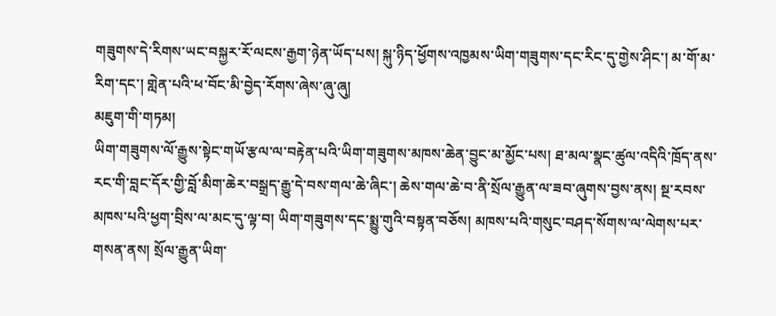གཟུགས་དེ་རིགས་ཡང་བསྐྱར་རོ་ལངས་རྒྱག་ཉེན་ཡོད་པས། སྐུ་ཉིད་ཕྱོགས་འཁྱམས་ཡིག་གཟུགས་དང་རིང་དུ་གྱེས་ཤིང་། མ་གོ་མ་རིག་དང་། གླེན་པའི་ཕ་བོང་མི་བྱེད་རོགས་ཞེས་ཞུ་ཞུ།
མཇུག་གི་གཏམ།
ཡིག་གཟུགས་ལོ་རྒྱུས་སྟེང་གཡོ་རྩལ་ལ་བརྟེན་པའི་ཡིག་གཟུགས་མཁས་ཆེན་བྱུང་མ་མྱོང་པས། ཐ་མལ་སྣང་ཚུལ་འདིའི་ཁྲོད་ནས་རང་གི་བླང་དོར་གྱི་བློ་མིག་ཆེར་བསྒྲད་རྒྱུ་དེ་བས་གལ་ཆེ་ཞིང་། ཆེས་གལ་ཆེ་བ་ནི་སྲོལ་རྒྱུན་ལ་ཟབ་ཞུགས་བྱས་ནས། སྔ་རབས་མཁས་པའི་ཕྱག་བྲིས་ལ་མང་དུ་ལྟ་བ། ཡིག་གཟུགས་དང་སྨྱུ་གུའི་བསྟན་བཅོས། མཁས་པའི་གསུང་བཤད་སོགས་ལ་ལེགས་པར་གསན་ནས། སྲོལ་རྒྱུན་ཡིག་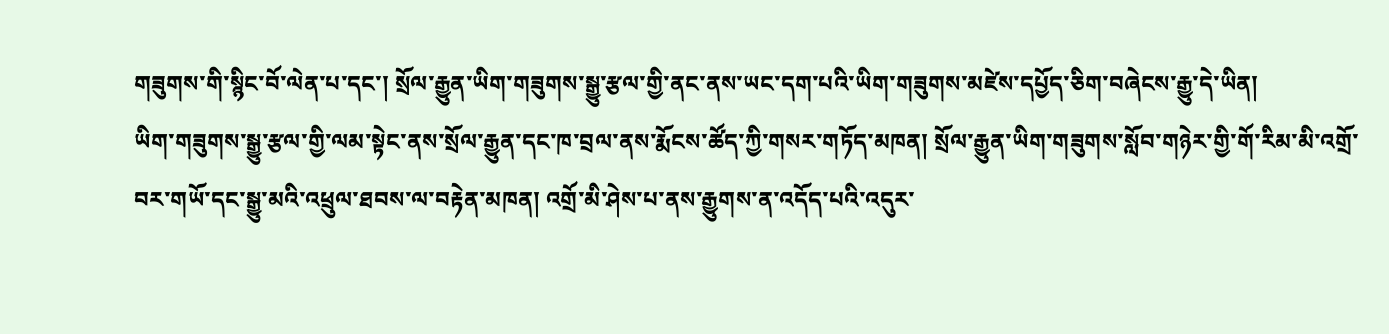གཟུགས་གི་སྙིང་བོ་ལེན་པ་དང་། སྲོལ་རྒྱུན་ཡིག་གཟུགས་སྒྱུ་རྩལ་གྱི་ནང་ནས་ཡང་དག་པའི་ཡིག་གཟུགས་མཛེས་དཔྱོད་ཅིག་བཞེངས་རྒྱུ་དེ་ཡིན།
ཡིག་གཟུགས་སྒྱུ་རྩལ་གྱི་ལམ་སྟེང་ནས་སྲོལ་རྒྱུན་དང་ཁ་བྲལ་ནས་རྨོངས་ཚོད་ཀྱི་གསར་གཏོད་མཁན། སྲོལ་རྒྱུན་ཡིག་གཟུགས་སློབ་གཉེར་གྱི་གོ་རིམ་མི་འགྲོ་བར་གཡོ་དང་སྒྱུ་མའི་འཕྲུལ་ཐབས་ལ་བརྟེན་མཁན། འགྲོ་མི་ཤེས་པ་ནས་རྒྱུགས་ན་འདོད་པའི་འདུར་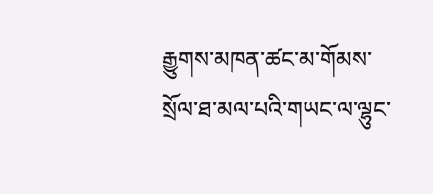རྒྱུགས་མཁན་ཚང་མ་གོམས་སྲོལ་ཐ་མལ་པའི་གཡང་ལ་ལྷུང་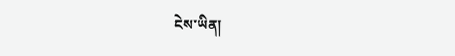ངེས་ཡིན།